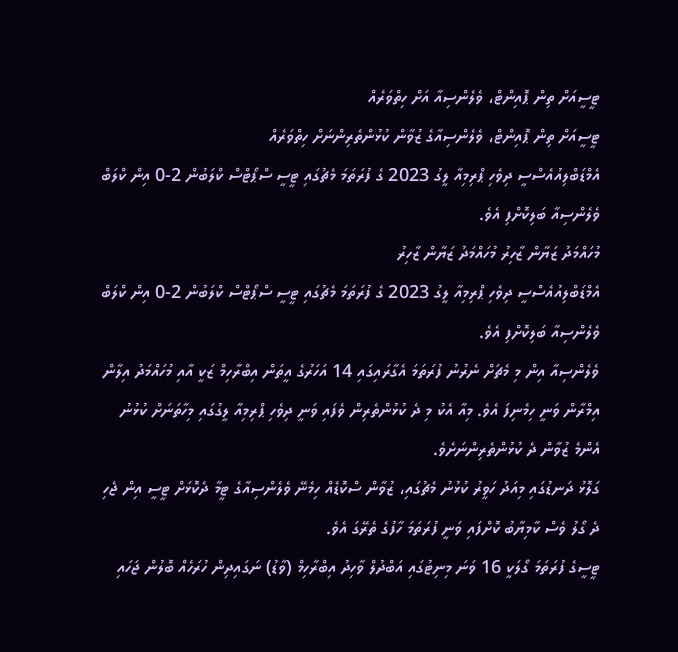ޓީސީއަށް ތިން ޕޮއިންޓް، ވެލެންސިއާ އަށް ހިތްވަރެއް
ޓީސީއަށް ތިން ޕޮއިންޓް، ވެލެންސިއާގެ ޒުވާން ކުޅުންތެރިންނަށް ހިތްވަރެއް
އެމްޑަބްލިއުއެސްސީ ދިވެހި ޕްރިމިއާ ލީގު 2023 ގެ ފުރަތަމަ މެޗުގައި ޓީސީ ސްޕޯޓްސް ކްލަބުން 2-0 އިން ކްލަބް ވެލެންސިއާ ބަލިކޮށްފި އެވެ.
މުހައްމަދު ޒަޔާން ޒާހިރު މުހައްމަދު ޒަޔާން ޒާހިރު
އެމްޑަބްލިއުއެސްސީ ދިވެހި ޕްރިމިއާ ލީގު 2023 ގެ ފުރަތަމަ މެޗުގައި ޓީސީ ސްޕޯޓްސް ކްލަބުން 2-0 އިން ކްލަބް ވެލެންސިއާ ބަލިކޮށްފި އެވެ.
ވެލެންސިއާ އިން މި މެޗަށް ނެރުނު ފުރަތަމަ އެގާރައިގައި 14 އަހަރުގެ އީތަން އިބްރާހިމް ޒަކީ އާއި މުހައްމަދު އިލާން އިމްރާން ވަނީ ހިމެނިފަ އެވެ. މިއާ އެކު މި ދެ ކުޅުންތެރިން ވެފައި ވަނީ ދިވެހި ޕްރިމިއާ ލީގުގައި މިހާތަނަށް ކުޅުނު އެންމެ ޒުވާން ދެ ކުޅުންތެރިންނަށެވެ.
ގަލޮޅު ދަނޑުގައި މިއަދު ހަވީރު ކުޅުނު މެޗުގައި، ޒުވާން ސްކޮޑެއް ހިމެނޭ ވެލެންސިއާގެ ޓީމާ ދެކޮޅަށް ޓީސީ އިން ޖެހި ދެ ގޯލު ވެސް ކާމިޔާބު ކޮށްފައި ވަނީ ފުރަތަމަ ހާފުގެ ތެރޭގަ އެވެ.
ޓީސީގެ ފުރަތަމަ ގޯލަކީ 16 ވަނަ މިނިޓުގައި އަބްދުލް ވާހިދު އިބްރާހިމް (ވާޑު) ނަގައިދިން ހުރަހެއް ބޮލުން ޖަހައި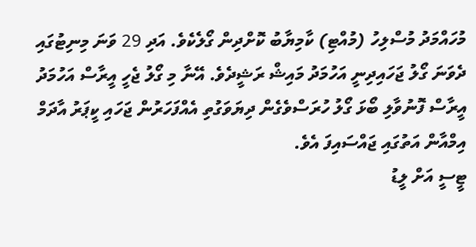މުހައްމަދު މުސްލިހު (މުއްޓި) ކާމިޔާބު ކޮށްދިން ގޯލެކެވެ. އަދި 29 ވަނަ މިނިޓުގައި ދެވަނަ ގޯލު ޖަހައިދިނީ އަހުމަދު މައިޝް ރަޝީދެވެ. އޭނާ މި ގޯލު ޖެހީ އީރާސް އަހުމަދު އީރާސް ފޮނުވާލި ބޯޅަ ގޯލު ހުރަސްވެގެން ދިޔަވަގުތި އެއްފަހަރުން ޖަހައި ކީޕަރު އާދަމް އިމްއާން އަތުގައި ޖައްސައިފަ އެވެ.
ޓީސީ އަށް ލީޑު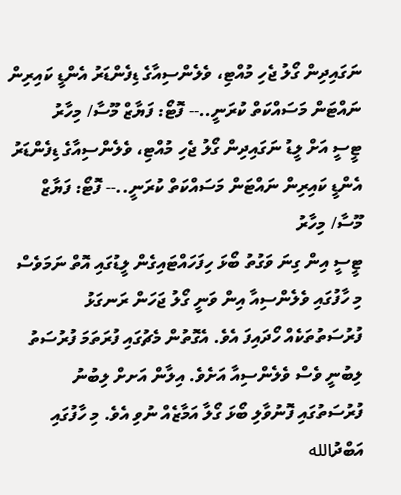ނަގައިދިން ގޯލު ޖެހި މުއްޓި، ވެލެންސިއާގެ ޑިފެންޑަރު އެންޑީ ކައިރިން ނައްޓަން މަސައްކަތް ކުރަނީ..-- ފޮޓޯ: ފަޔާޒް މޫސާ/ މިހާރު
ޓީސީ އަށް ލީޑު ނަގައިދިން ގޯލު ޖެހި މުއްޓި، ވެލެންސިއާގެ ޑިފެންޑަރު އެންޑީ ކައިރިން ނައްޓަން މަސައްކަތް ކުރަނީ..-- ފޮޓޯ: ފަޔާޒް މޫސާ/ މިހާރު
ޓީސީ އިން ގިނަ ވަގުތު ބޯޅަ ހިފަހައްޓައިގެން ލީޑުގައި އޮތް ނަމަވެސް މި ހާފުގައި ވެލެންސިއާ އިން ވަނީ ގޯލު ޖަހަން ރަނގަޅު ފުރުސަތުތަކެއް ހޯދައިފަ އެވެ. އެގޮތުން މެޗުގައި ފުރަތަމަ ފުރުސަތު ލިބުނީ ވެސް ވެލެންސިއާ އަށެވެ. އިލާން އަށށް ލިބުނު ފުރުސަތުގައި ފޮނުވާލި ބޯޅަ ގޯލާ އަމާޒެއް ނުވި އެވެ. މި ހާފުގައި އަބްދުالله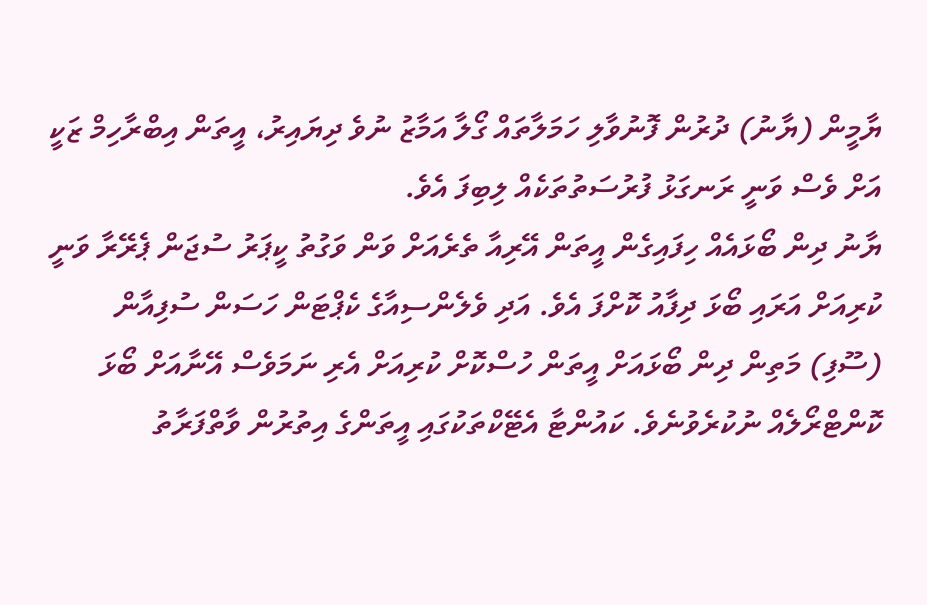ޔާމީން (ޔާނު) ދުރުން ފޮނުވާލި ހަމަލާތައް ގޯލާ އަމާޒު ނުވެ ދިޔައިރު، އީތަން އިބްރާހިމް ޒަކީ އަށް ވެސް ވަނީ ރަނގަޅު ފުރުސަތުތަކެއް ލިބިފަ އެވެ.
ޔާނު ދިން ބޯޅައެއް ހިފައިގެން އީތަން އޭރިއާ ތެރެއަށް ވަން ވަގުތު ކީޕަރު ސުޖަން ޕެރޭރާ ވަނީ ކުރިއަށް އަރައި ބޯޅަ ދިފާއު ކޮށްފަ އެވެ. އަދި ވެލެންސިއާގެ ކެޕްޓަން ހަސަން ސުފިއާން (ސޫފި) މަތިން ދިން ބޯޅައަށް އީތަން ހުސްކޮށް ކުރިއަށް އެރި ނަމަވެސް އޭނާއަށް ބޯޅަ ކޮންޓްރޯލެއް ނުކުރެވުނެވެ. ކައުންޓާ އެޓޭކްތަކުގައި އީތަންގެ އިތުރުން ވާތްފަރާތު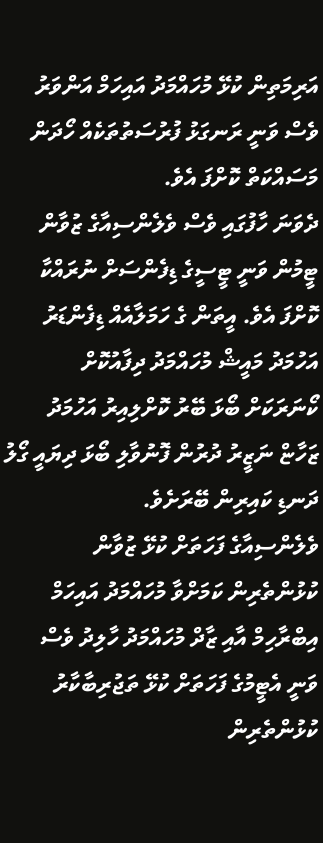އަރިމަތިން ކުޅޭ މުހައްމަދު އައިހަމް އަންވަރު ވެސް ވަނީ ރަނގަޅު ފުރުސަތުތަކެއް ހޯދަން މަސައްކަތް ކޮށްފަ އެވެ.
ދެވަނަ ހާފުގައި ވެސް ވެލެންސިއާގެ ޒުވާން ޓީމުން ވަނީ ޓީސީގެ ޑިފެންސަށް ނުރައްކާ ކޮށްފަ އެވެ. އީތަން ގެ ހަމަލާއެއް ޑިފެންޑަރު އަހުމަދު މައީޝް މުހައްމަދު ދިފާއުކޮށް ކޯނަރަކަށް ބޯޅަ ބޭރު ކޮށްލިއިރު އަހުމަދު ޒަހާޏް ނަޒީރު ދުރުން ފޮނުވާލި ބޯޅަ ދިޔައީ ގޯލު ދަނޑި ކައިރިން ބޭރަށެވެ.
ވެލެންސިއާގެ ފަހަތަށް ކުޅޭ ޒުވާން ކުޅުންތެރިން ކަމަށްވާ މުހައްމަދު އައިހަމް އިބްރާހިމް އާއި ޒާދް މުހައްމަދު ހާލިދު ވެސް ވަނީ އެޓީމުގެ ފަހަތަށް ކުޅޭ ތަޖުރިބާކާރު ކުޅުންތެރިން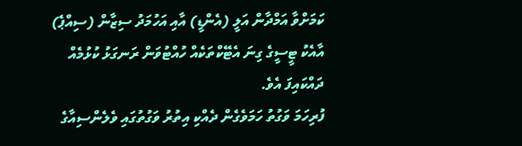ކަމަށްވާ އަމްދާން އަލީ (އެންޑީ) އާއި އަހުމަދު ސިޒާން (ސިއްޕެ) އާއެކު ޓީސީގެ ގިނަ އެޓޭކްތަކެއް ހުއްޓުވަން ރަނގަޅު ކުޅުމެއް ދައްކައިފަ އެވެ.
ފުރިހަމަ ވަގުތު ހަމަވެގެން ދެއްކި އިތުރު ވަގުތުގައި ވެލެންސިއާގެ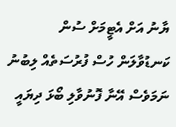ޔާނު އަށް އެޓީމަށް ސުން ކަނޑުވާލަން ހުސް ފުރުސަތެއް ލިބުނު ނަމަވެސް އޭނާ ފޮނުވާލި ބޯޅަ ދިޔައީ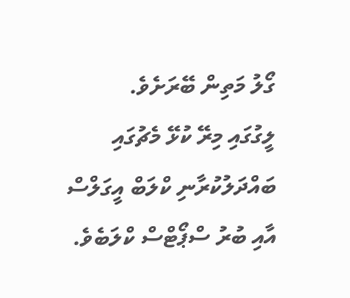ގޯލު މަތިން ބޭރަށެވެ.
ލީގުގައި މިރޭ ކުޅޭ މެޗުގައި ބައްދަލުކުރާނި ކްލަބް އީގަލްސް އާއި ބުރު ސްޕޯޓްސް ކްލަބެވެ.